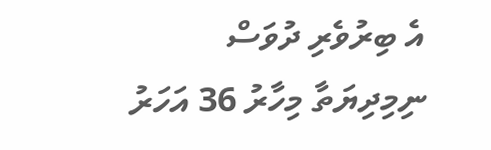އެ ބިރުވެރި ދުވަސް ނިމިދިޔަތާ މިހާރު 36 އަހަރު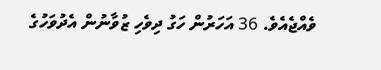ވެއްޖެއެވެ. 36 އަހަރުން ހަގު ދިވެހި ޒުވާނުން އެދުވަހުގެ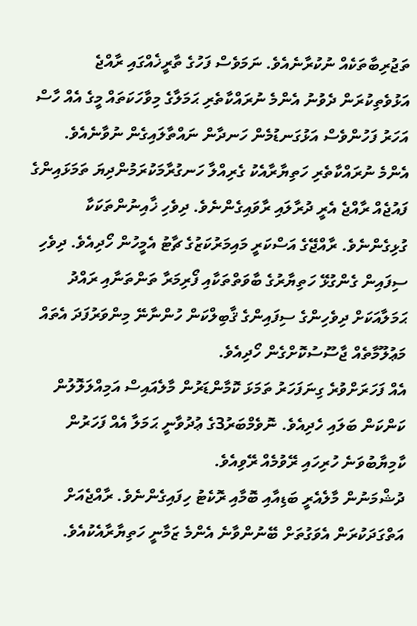ތަޖުރިބާތަކެއް ނުކުރާނެއެވެ. ނަމަވެސް ފަހުގެ ތާރީޚެއްގައި ރާއްޖެ އަޅުވެތިކުރަން ދެވުނު އެންމެ ނުރައްކާތެރި ޙަމަލާގެ މިވާހަކަތައް މީގެ އެއް ހާސް އަހަރު ފަހުންވެސް އަޅުގަނޑުމެން ހަނދާން ނައްތާލައިގެން ނުވާނެއެވެ.
އެންމެ ނުރައްކާތެރި ހަތިޔާރާއެކު ގެރިއްލާ ހަނގުރާމަކުރަމުންދިޔަ ތަމަޅައިންގެ ފައުޖެއް ރާއްޖެ އެރީ ދުރާލައި ރާވައިގެންނެވެ. ދިވެހި ޚާއިނުންތަކަކާ ގުޅިގެންނެވެ. ރާއްޖޭގެ އަސްކަރީ މައިމަރުކަޒުގެ ޗާޓު އެމީހުން ހޯދިއެވެ. ދިވެހި ސިފައިން ގެންގުޅޭ ހަތިޔާރުގެ ބާވަތްތަކާއި ފޯރިމަރާ ތަންތަނާއި ރައްދު ޙަމަލާއަކަށް ދިވެހިންގެ ސިފައިންގެ ޤާބިލްކަން ހުންނާނޭ މިންވަރުފަދަ އެތައް މަޢުލޫމާތެއް ޖާސޫސުކޮށްގެން ހޯދިއެވެ.
އެއް ފަހަރަށްވުރެ ގިނަފަހަރު ތަމަޅަ ކޮމާންޑަރުން މާލެއައިސް އަމިއްލަލޮލުން ކަންކަން ބަލައި ހެދިއެވެ. ނޮވެމްބަރު3ގެ ޢުދުވާނީ ޙަމަލާ އެއް ފަހަރުން ކާމިޔާބުވަނެ ހުރިހައި ރޭވުމެއް ރޭވިއެވެ.
ދުޝްމަނުން މާލެއެރީ ބަޑިއާއި ބޮމާއި ރޮކެޓު ހިފައިގެންނެވެ. ރާއްޖެއަށް އަތްގަދަކުރަން އެވަގުތަށް ބޭނުންވާނެ އެންމެ ޒަމާނީ ހަތިޔާރާއެކުއެވެ.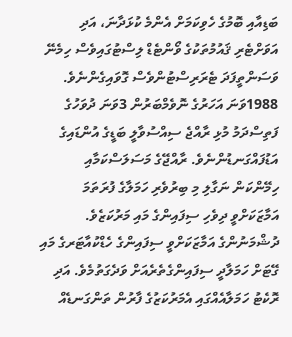ބަޑިއާއި ބޮމުގެ ހެވިކަމަށް އެންމެ ކުޅަދާނަ، އަދި އަވަށްޓެރި ޤައުމުތަކުގެ ވޯންޓެޑް ލިސްޓުގައިވެސް ހިމެނޭ ވަސަންތީފަދަ ޓެރަރިސްޓުންވެސް ގޮވައިގެންނެވެ.
1988ވަނަ އަހަރުގެ ނޮވެމްބަރުން 3ވަނަ ދުވަހުގެ ފަތިސްދަމު މުޅި ރާއްޖެ ސިއްސުވާލީ ބަޑީގެ އުންޑައިގެ އަޑުފައްގަނޑުންނެވެ. ރާއްޖޭގެ މަސަލަސްކަމާއި ހިމޭންކަން ނަގާލި މި ބިރުވެރި ހަމަލާގެ ފުރަތަމަ އަމާޒަކަށްވީ ދިވެހި ސިފައިންގެ މައި މަރުކަޒެވެ. ދުޝްމަނުންގެ އަމާޒަކަށްވީ ސިފައިންގެ ހެޑްކުއާޓަރގެ މައި ގޭޓަށް ހަމަލާދީ ސިފައިންގެތެރެއަށް ވަދެގަތުމެވެ. އަދި ރޮކެޓު ހަމަލާއެއްގައި އެމަރުކަޒުގެ ފާރުން ތަންގަނޑެއް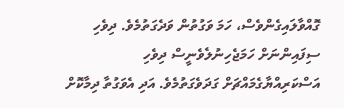ގޮއްވާލައިގެންވެސް، ހަމަ ވަގުތުން ވަދެގަތުމެވެ. ދިވެހި ސިފައިންނަށް ހަމަޖެހިނުލެވެނީސް ދިވެހި އަސްކަރިއްޔާގެމައްޗަށް ގަދަވެގަތުމެވެ. އަދި އެވަގުތާ ދިމާކޮށް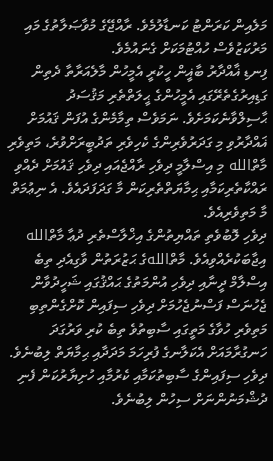މަލެއިން ކަރަންޓު ކަނޑާލުމެވެ. ރާއްޖޭގެ މުވާޞަލާތުގެ މައި މަރުކަޒުވެސް ހުއްޓުމަކަށް ގެނައުމެވެ.
ފިނޑި ޣާއްދާރު ބާޣީން ހީކުރީ އެމީހުން މާލެއަރާތާ ދެތިން ގަޑިއިރުގެތެރޭގައި އެމީހުންގެ ޙީލަތްތެރި މަޤުސަދު ޙާސިލްވާނެކަމަށެވެ. ނަމަވެސް ތިމާމެންގެ އުފަން ޤައުމަށް ޣައްދާރުވި މި ގަދަރުވެރިންގެ ކެހިވެރި ތަދުބީރަށްވުރެ، މަތިވެރި މާތްالله މި އިސްލާމީ ދިވެހި ރާއްޖެއައި ދިވެހި ޤައުމަށް ދެއްވި ރައްކާތެރިކަމާއި ޙިމާޔަތްތެރިކަން މާ ގަދަފަދައެވެ. އެ ނިޢުމަތް މާ މަތިވެރިއެވެ.
ދިވެހި ލޮބުވެތި ތައްޔިތުންގެ އިޚްލާސްތެރި ދުޢާ މާތްالله އިޖާބަކުރެއްވިއެވެ. މާތްاللهގެ ޙަޒުރަތުން ވާގިއެދި ތިބެ އިސްލާމް ދީނާއި ދިވެހި އުންމަތުގެ ޙައްޤުގައި ޝަހީދުވާން ޖެހުނަސް ފަސްނުޖެހުމަށް ދިވެހި ސިފައިން ކޮށްގެންތިބި މަތިވެރި ހުވާގެ މަތީގައި ސާބިތުވެ ތިބެ ކުރި ވަރުގަދަ ހަނގުރާމައަށް އެކަލާނގެ ފުރިހަމަ މަދަދާއި ޙިމާޔަތް ލިބުނެވެ.
ދިވެހި ސިފައިންގެ ސާބިތުކަމާއި ކެރުމާއި ހުށިޔާރުކަން ފެނި ދުޝްމަނުންނަށް ސިހުން ލިބުނެވެ.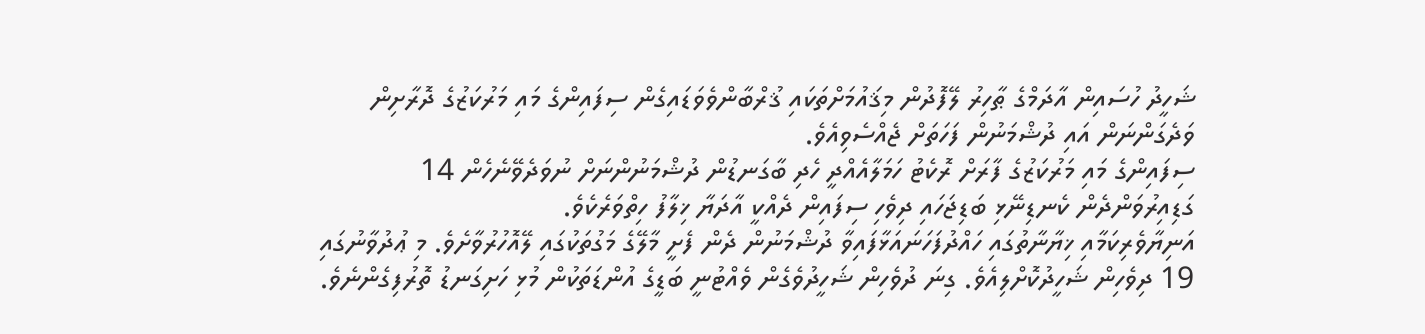ޝަހީދު ހުސައިން އާދަމްގެ ޠާހިރު ލޭފޮދުން މިޤައުމަށްތަކައި ޤުރްބާންވެވަޑައިގެން ސިފައިންގެ މައި މަރުކަޒުގެ ދޮރާށިން ވަދެގަންނަން އައި ދުޝްމަނުން ފަހަތަށް ޖެއްސެވިއެވެ.
ސިފައިންގެ މައި މަރުކަޒުގެ ފާރަށް ރޮކެޓު ހަމަލާއެއްދީ ހެދި ބާގަނޑުން ދުޝްމަނުންނަށް ނުވަދެވޭނެހެން 14 ގަޑިއިރުވަންދެން ކެނޑިނޭޅި ބަޑިޖަހައި ދިވެހި ސިފައިން ދެއްކީ އާދަޔާ ޚިލާފު ހިތްވަރެކެވެ.
އަނިޔާވެރިކަމާއި ޚިޔާނާތުގައި ހައްދުފަހަނައަޅާފައިވާ ދުޝްމަނުން ދެން ފެށީ މާލޭގެ މަގުތަކުގައި ލޭއޮހުރުވާށެވެ. މި ޢުދުވާނުގައި 19 ދިވެހިން ޝަހީދުކޮށްލިއެވެ. ގިނަ ދުވެހިން ޝަހީދުވެގެން ވެއްޓުނީ ބަޑީގެ އުންޑަތަކުން މުޅި ހަށިގަނޑު ތޮރުފިގެންނެވެ.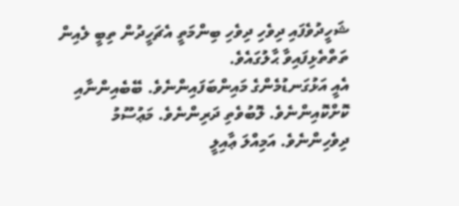ޝަހީދުވެފައި ދިވެހި ދިވެހި ބިންމަތީ އެޗަހީދުން ތިބީ ލެއިން ތަތްތެޅިފައިވާ ޙާލުގައެވެ.
އެއީ އަޅުގަނޑުމެންގެ މައިންބަފައިންނެވެ. ބޭބެއިންނާއި ކޮށްކޮއިންނެވެ. ލޮބުވެތި ދަރިންނެވެ. މަޢުސޫމު ދިވެހިންނެވެ. އަމިއްލަ ޢާއިލީ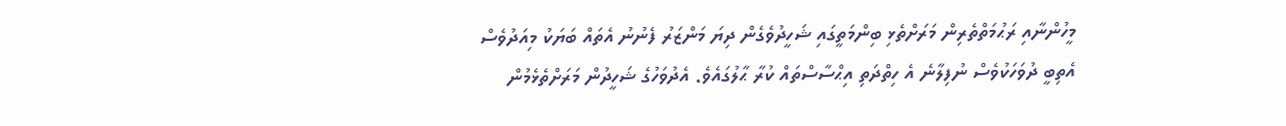މީހުންނާއި ރަޙުމަތްތެރިން މަރަށްތެޅި ބިންމަތީގައި ޝަހީދުވެގެން ދިޔަ މަންޒަރު ފެނުނު އެތައް ބަޔަކު މިއަދުވެސް އެތިބީ ދުވަހަކުވެސް ނުފިލާނެ އެ ހިތްދަތި އިޙްސާސްތައް ކުރާ ޙާލުގައެވެ. އެދުވަހުގެ ޝަހީދުން މަރަށްތެޅެމުން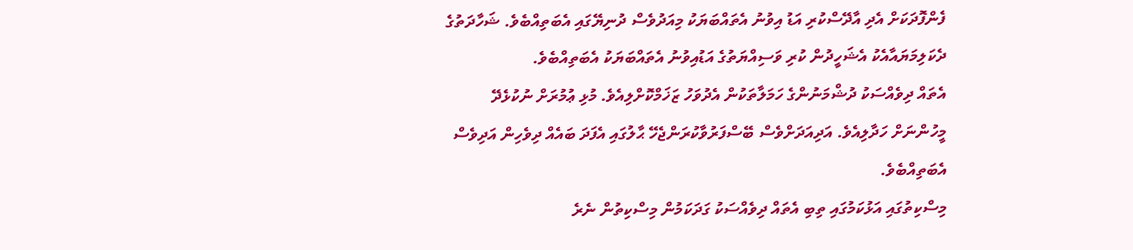ފެންފޮދަކަށް އެދި އާދޭސްކުރި އަޑު އިވުނު އެތައްބަޔަކު މިއަދުވެސް ދުނިޔޭގައި އެބަތިއްބެވެ. ޝަހާދަތުގެ ދެކަލިމަޔައާއެކު އެޝަހީދުން ކުރި ވަސިއްޔަތުގެ އަޑުއިވުނު އެތައްބަޔަކު އެބަތިއްބެވެ.
އެތައް ދިވެއްސަކު ދުޝްމަނުންގެ ހަމަލާތަކުން އެދުވަހު ޒަޚަމްކޮށްލިއެވެ. މުޅި ޢުމުރަށް ނުކުޅެދޭ މީހުންނަށް ހަދާލިއެވެ. އަދިއަދަށްވެސް ބޭސްފަރުވާކުރަންޖެހޭ ޙާލުގައި އެފަދަ ބައެއް ދިވެހިން އަދިވެސް އެބަތިއްބެވެ.
މިސްކިތުގައި އަޅުކަމުގައި ތިބި އެތައް ދިވެއްސަކު ގަދަކަމުން މިސްކިތުން ނެރެ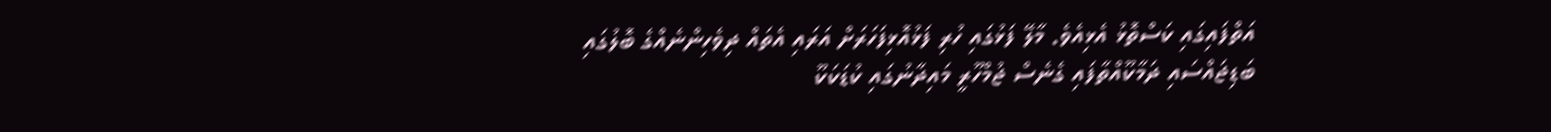އަތްފައިގައި ކަސްތޮޅު އެޅިއެވެ. މާލޭ ފަޅުގައި ހުރި ފަޅުއޮޅިފަހަރަށް އަރައި އެތައް ދިވެހިންނެއްގެ ބޮލުގައި ބަޑިޖައްސައި ދަމާކޫއްތާފައި ގެނެސް ޖުމްހޫރީ މައިދާނުގައި ކުޑަކަކޫ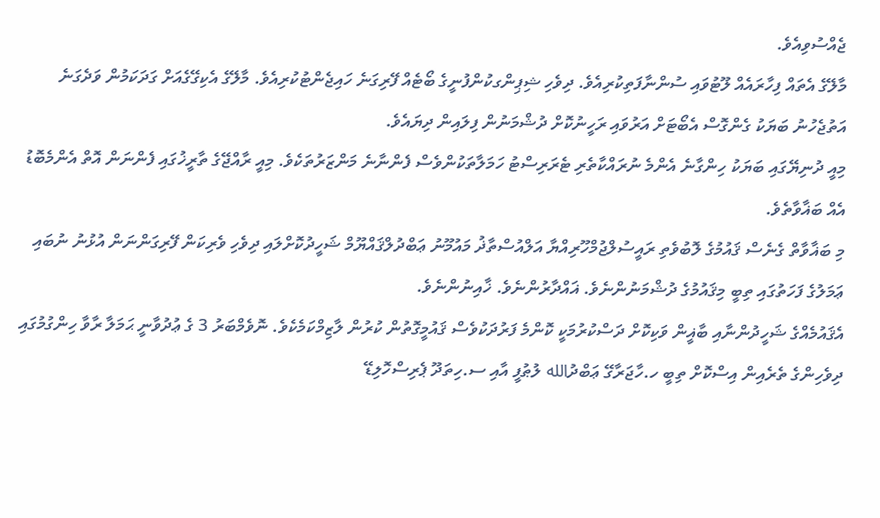ޖެއްސުވިއެވެ.
މާލޭގެ އެތައް ފިހާރައެއް ލޫޓުވައި ސުންނާފަތިކުރިއެވެ. ދިވެހި ޝިޕިންގކުންފުނީގެ ބޯޓެއް ފޭރިގަނެ ހައިޖެންޓުކުރިއެވެ. މާލޭގެ އެކިގޭގެއަށް ގަދަކަމުން ވަދެގަނެ އަތުޖެހުނު ބަޔަކު ގެންގޮސް އެބޯޓަށް އަރުވައި ރަހީނުކޮށް ދުޝްމަނުން ފިލައިން ދިޔައެވެ.
މިއީ ދުނިޔޭގައި ބަޔަކު ހިންގާނެ އެންމެ ނުރައްކާތެރި ޓެރަރިސްޓު ހަމަލާތަކުންވެސް ފެންނާނެ މަންޒަރުތަކެވެ. މިއީ ރާއްޖޭގެ ތާރީޚުގައި ފެންނަން އޮތް އެންމެބޮޑު އެއް ބަޣާވާތެވެ.
މި ބަޣާވާތް ގެނެސް ޤައުމުގެ ލޮބުވެތި ރައީސުލްޖުމްހޫރިއްޔާ އަލްއުސްތާޛު މައުމޫނު ޢަބްދުލްޤައްޔޫމް ޝަހީދުކޮށްލައި ދިވެހި ވެރިކަން ފޭރިގަންނަން އުޅުނު ނުބައި ޢަމަލުގެ ފަހަތުގައި ތިބީ މިޤައުމުގެ ދުޝްމަނުންނެވެ. ޣައްދާރުންނެވެ. ޚާއިނުންނެވެ.
އެޤައުމެއްގެ ޝަހީދުންނާއި ބާޣީން ވަކިކޮށް ދަސްކުރުމަކީ ކޮންމެ ފަރުދަކުވެސް ޤައުމީގޮތުން ކުރުން ލާޒިމްކަމެކެވެ. ނޮވެމްބަރު 3 ގެ ޢުދުވާނީ ޙަމަލާ ރާވާ ހިންގުމުގައި ދިވެހިންގެ ތެރެއިން އިސްކޮށް ތިބީ ހ.ހާޖަރާގޭ ޢަބްދުالله ލުޠުފީ އާއި ސ.ހިތަދޫ ޕެރިސްހޮލިޑޭ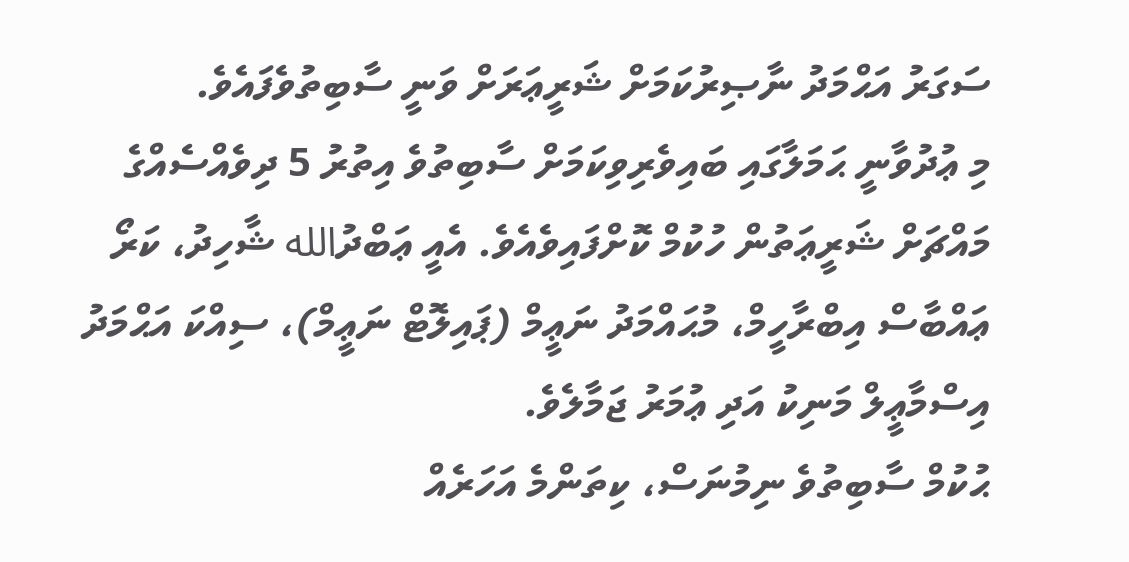ސަގަރު އަޙްމަދު ނާޞިރުކަމަށް ޝަރީޢަރަށް ވަނީ ސާބިތުވެފައެވެ.
މި ޢުދުވާނީ ޙަމަލާގައި ބައިވެރިވިކަމަށް ސާބިތުވެ އިތުރު 5 ދިވެއްސެއްގެ މައްޗަށް ޝަރީޢަތުން ހުކުމް ކޮށްފައިވެއެވެ. އެއީ ޢަބްދުالله ޝާހިދު، ކަރޯ ޢައްބާސް އިބްރާހީމް، މުޙައްމަދު ނަޢީމް (ޕައިލޮޓް ނަޢީމް)، ސިއްކަ އަޙްމަދު އިސްމާޢީލް މަނިކު އަދި ޢުމަރު ޖަމާލެވެ.
ޙުކުމް ސާބިތުވެ ނިމުނަސް، ކިތަންމެ އަހަރެއް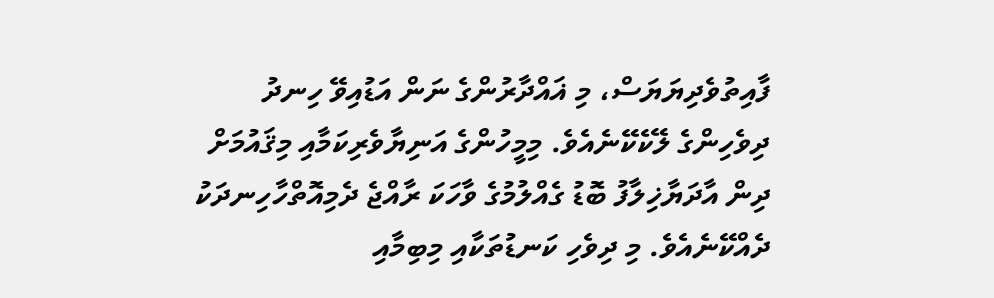ފާއިތުވެދިޔަޔަސް، މި ޣައްދާރުންގެ ނަން އަޑުއިވޭ ހިނދު ދިވެހިންގެ ލޭކެކޭނެއެވެ. މިމީހުންގެ އަނިޔާވެރިކަމާއި މިޤައުމަށް ދިން އާދަޔާޚިލާފު ބޮޑު ގެއްލުމުގެ ވާހަކަ ރާއްޖެ ދެމިއޮތްހާހިނދަކު ދެއްކޭނެއެވެ. މި ދިވެހި ކަނޑުތަކާއި މިބިމާއި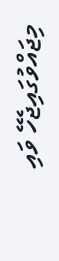މިޖައްވުގައިޖެހޭ ވައި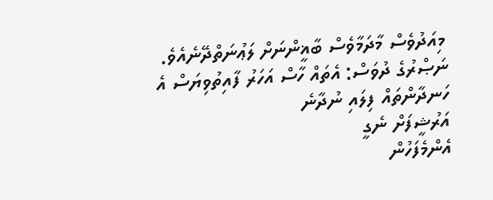މިއަދުވެސް މާދަމާވެސް ބާޣީންނަށް ލަޢުނަތްދޭނެއެވެ.
ނަޞްރުގެ ދުވަސް: އެތައް ހާސް އަހަރު ފާއިތުވިޔަސް އެ ހަނދާންތައް ފިލައި ނުދާނެ
އަރުޝީފަށް ނެގީ
އެންމެފަހުން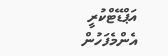އަޕްޑޭޓްކުރީ
އެންމެފަހުން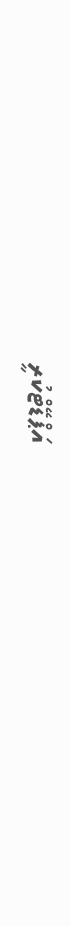އަޕްޑޭޓްކުރީ